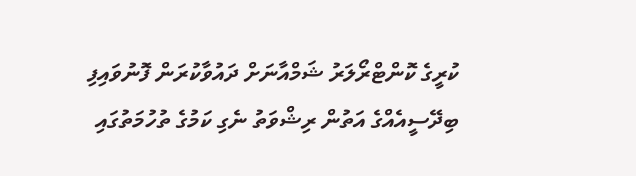ކުރީގެ ކޮންޓްރޯލަރު ޝަމްއާނަށް ދައުވާކުރަން ފޮނުވައިފި
ބިދޭސީއެއްގެ އަތުން ރިޝްވަތު ނެގި ކަމުގެ ތުހުމަތުގައި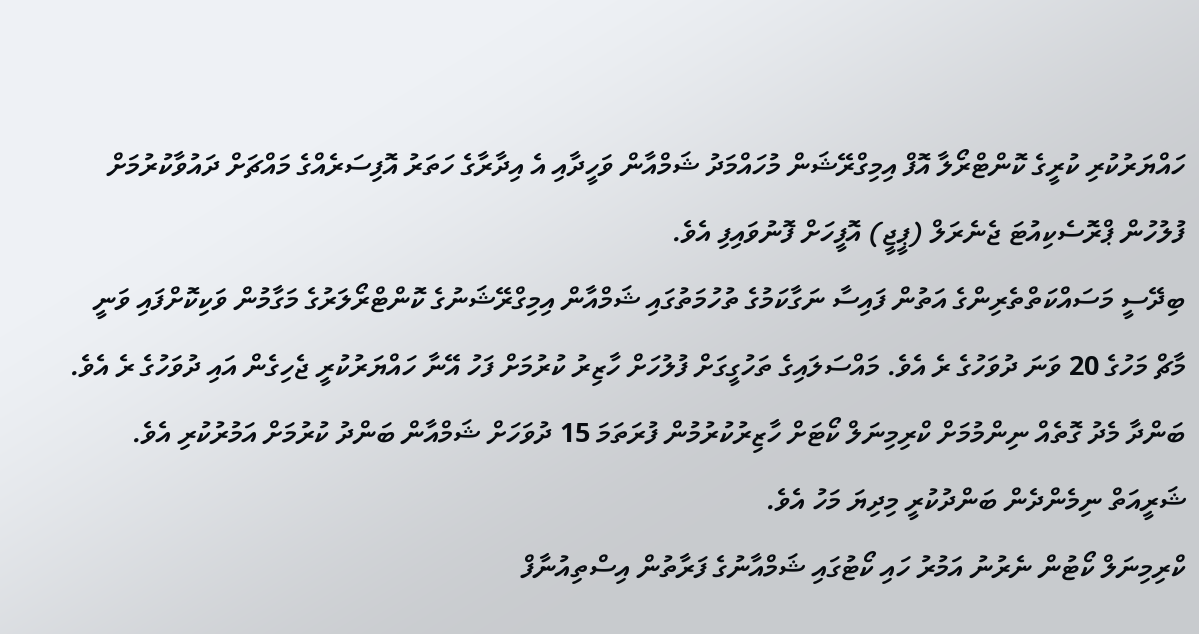ހައްޔަރުކުރި ކުރީގެ ކޮންޓްރޯލާ އޮފް އިމިގްރޭޝަން މުހައްމަދު ޝަމްއާން ވަހީދާއި އެ އިދާރާގެ ހަތަރު އޮފިސަރެއްގެ މައްޗަށް ދައުވާކުރުމަށް ފުލުހުން ޕްރޮސެކިއުޓަ ޖެނެރަލް (ޕީޖީ) އޮފީހަށް ފޮނުވައިފި އެވެ.
ބިދޭސީ މަސައްކަތްތެރިންގެ އަތުން ފައިސާ ނަގާކަމުގެ ތުހުމަތުގައި ޝަމްއާން އިމިގްރޭޝަނުގެ ކޮންޓްރޯލަރުގެ މަގާމުން ވަކިކޮށްފައި ވަނީ މާޗް މަހުގެ 20 ވަނަ ދުވަހުގެ ރެ އެވެ. މައްސަލައިގެ ތަހުގީގަށް ފުލުހަށް ހާޒިރު ކުރުމަށް ފަހު އޭނާ ހައްޔަރުކުރީ ޖެހިގެން އައި ދުވަހުގެ ރެ އެވެ.
ބަންދާ މެދު ގޮތެއް ނިންމުމަށް ކްރިމިނަލް ކޯޓަށް ހާޒިރުކުރުމުން ފުރަތަމަ 15 ދުވަހަށް ޝަމްއާން ބަންދު ކުރުމަށް އަމުރުކުރި އެވެ. ޝަރީއަތް ނިމެންދެން ބަންދުކުރީ މިދިޔަ މަހު އެވެ.
ކްރިމިނަލް ކޯޓުން ނެރުނު އަމުރު ހައި ކޯޓުގައި ޝަމްއާނުގެ ފަރާތުން އިސްތިއުނާފް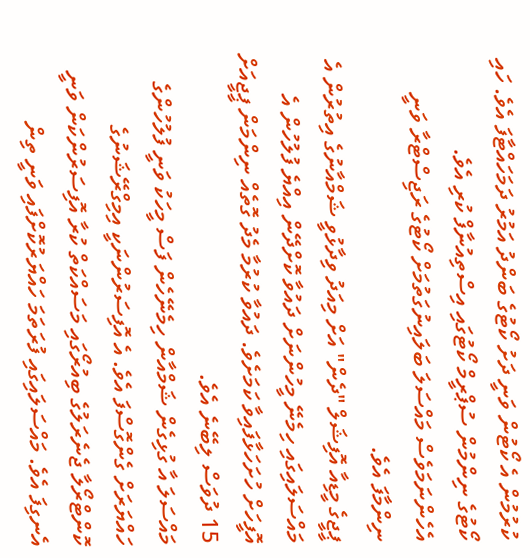ކުރުމުން އެ ކޯޓުން ވަނީ ދަށު ކޯޓުގެ ބަންދު އަމުރު ދަމަހައްޓާފަ އެވެ. ހައި ކޯޓުގެ ނިންމުން ސުޕްރީމް ކޯޓުގައި އިސްތިއުނާފް ކުރި އެވެ. އެހެންނަމަވެސް މައްސަލަ ބަލައިނުގަތުމަށް ކޯޓުގެ ރަޖިސްޓްރާ ވަނީ ނިންމާފަ އެވެ.
ޕީޖީގެ މީޑިއާ އޮފިޝަލް "ދެން" އަށް މިއަދު ވިދާޅުވީ ޝަމްއާނުގެ އިތުރުން އެ މައްސަލައިގައި ހިމެނޭ މީހުންނަށް ދައުވާ ކޮށްދޭން އިއްޔެ ފުލުހުން އެ އޮފީހަށް ހުށަހަޅާފައިވާ ކަމަށެވެ. ދައުވާ ކުރުމާ މެދު ގޮތެއް ނިންމަން ޕީޖީއަށް 15 ދުވަސް ލިބޭނެ އެވެ.
މައްސަލަ އާ ގުޅިގެން ޝަމްއާން ހިމެނޭހެން ފަސް މީހަކު ވަނީ ފުލުހުންގެ ހައްޔަރަށް ގެންގޮސްފަ އެވެ. އެ އޮފިސަރުންނަކީ އިމިގްރޭޝަނުގެ ކޮންޓްރޯލާ ޖެނެރަލުގެ ބިއުރޯގައި މަސައްކަތް ކުރާ އޮފިސަރުންކަން ވަނީ އެނގިފަ އެވެ. މައްސަލައިގައި ފުރަތަމަ ހައްޔަރުކޮށްފައި ވަނީ ތިން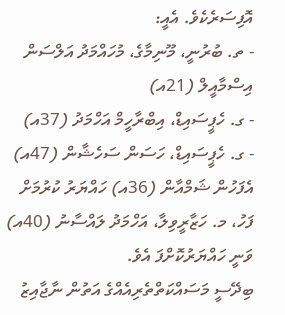އޮފިސަރެކެވެ. އެއީ:
- ތ. ބުރުނީ، މޫނިމާގެ، މުހައްމަދު އަލްސަން އިސްމާއީލް (21އ)
- ގ. ހެޕީސައިޑް، އިބްރާހީމް އަހްމަދު (37އ)
- ގ. ހެޕީސައިޑް، ހަސަން ސަހެޝާން (47އ)
އެފަހުން ޝަމްއާން (36އ) ހައްޔަރު ކުރުމަށް ފަހު، މ. ހަޒާރީވިލާ، އަހްމަދު ލައްސާނު (40އ) ވަނީ ހައްޔަރުކޮށްފަ އެވެ.
ބިދޭސީ މަސައްކަތްތެރިއެއްގެ އަތުން ނާޖާއިޒު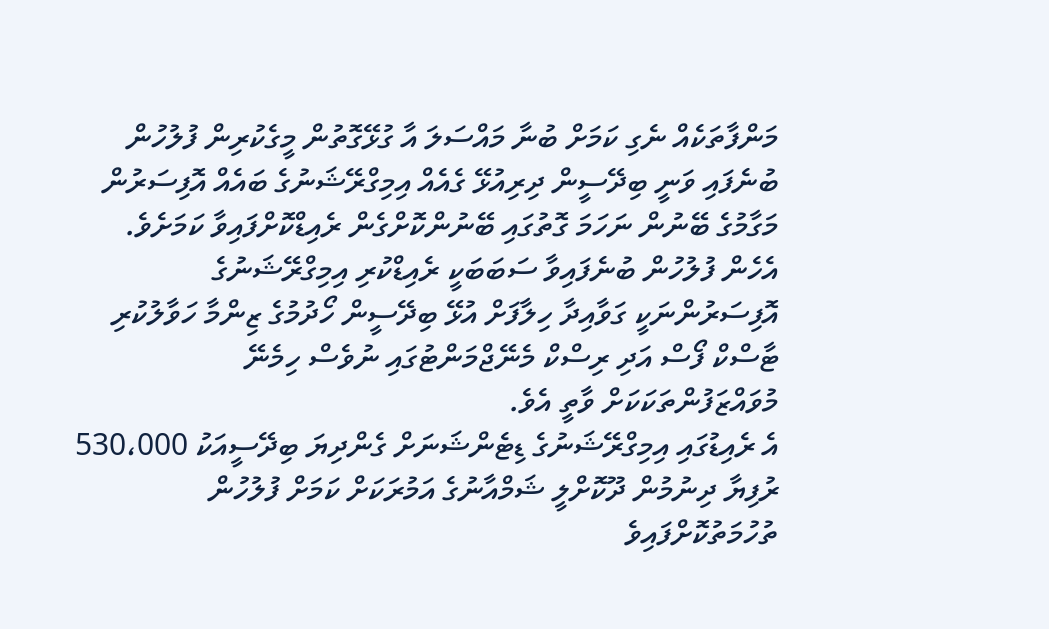މަންފާތަކެއް ނެގި ކަމަށް ބުނާ މައްސަލަ އާ ގުޅޭގޮތުން މީގެކުރިން ފުލުހުން ބުނެފައި ވަނީ ބިދޭސީން ދިރިއުޅޭ ގެއެއް އިމިގްރޭޝަނުގެ ބައެއް އޮފިސަރުން މަގާމުގެ ބޭނުން ނަހަމަ ގޮތުގައި ބޭނުންކޮށްގެން ރެއިޑްކޮށްފައިވާ ކަމަށެވެ.
އެހެން ފުލުހުން ބުނެފައިވާ ސަބަބަކީ ރެއިޑްކުރި އިމިގްރޭޝަނުގެ އޮފިސަރުންނަކީ ގަވާއިދާ ހިލާފަށް އުޅޭ ބިދޭސީން ހޯދުމުގެ ޒިންމާ ހަވާލުކުރި ޓާސްކް ފޯސް އަދި ރިސްކް މެނޭޖްމަންޓުގައި ނުވެސް ހިމެނޭ މުވައްޒަފުންތަކަކަށް ވާތީ އެވެ.
އެ ރެއިޑުގައި އިމިގްރޭޝަނުގެ ޑިޓެންޝަނަށް ގެންދިޔަ ބިދޭސީއަކު 530،000 ރުފިޔާ ދިނުމުން ދޫކޮށްލީ ޝަމްއާނުގެ އަމުރަކަށް ކަމަށް ފުލުހުން ތުހުމަތުކޮށްފައިވެ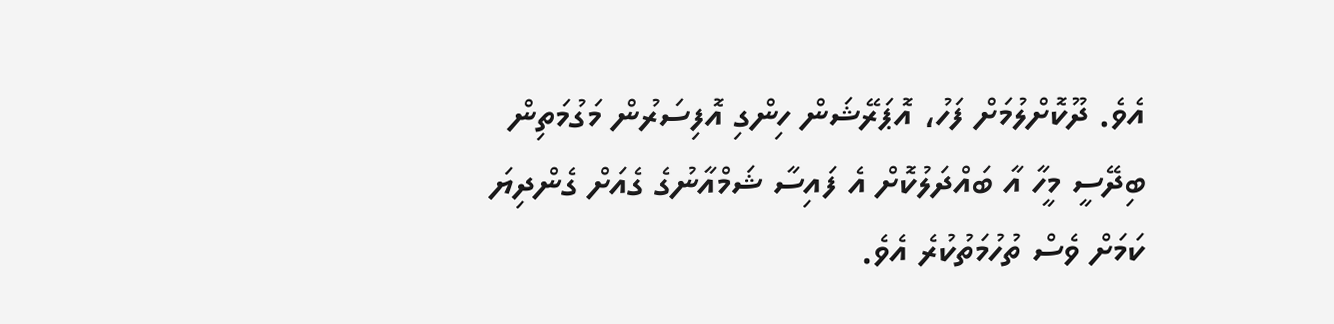އެވެ. ދޫކޮށްލުމަށް ފަހު، އޮޕަރޭޝަން ހިންގި އޮފިސަރުން މަގުމަތިން ބިދޭސީ މީހާ އާ ބައްދަލުކޮށް އެ ފައިސާ ޝަމްއާނުގެ ގެއަށް ގެންދިޔަ ކަމަށް ވެސް ތުހުމަތުކުރެ އެވެ.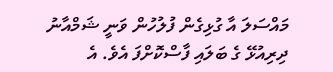މައްސަލަ އާ ގުޅިގެން ފުލުހުން ވަނީ ޝަމްއާނު ދިރިއުޅޭ ގެ ބަލައި ފާސްކޮށްފަ އެވެ. އެ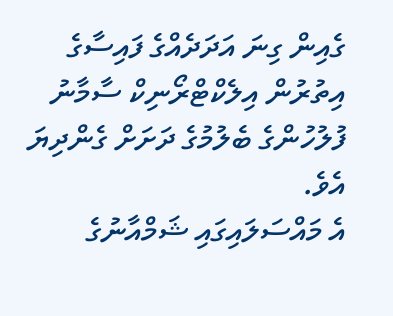ގެއިން ގިނަ އަދަދެއްގެ ފައިސާގެ އިތުރުން އިލެކްޓްރޯނިކް ސާމާނު ފުލުހުންގެ ބެލުމުގެ ދަށަށް ގެންދިޔަ އެވެ.
އެ މައްސަލައިގައި ޝަމްއާނުގެ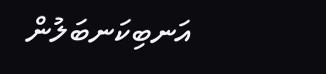އަނބިކަނބަލުން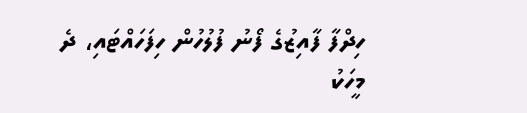ހިދްފާ ފާއިޒުގެ ފޯނު ފުލުހުން ހިފަހައްޓައި، ދެ މީހަކު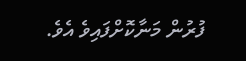ފުރުން މަނާކޮށްފައިވެ އެވެ.